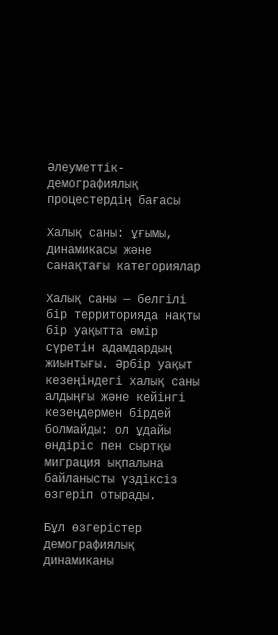Әлеуметтік-демографиялық процестердің бағасы

Халық саны: ұғымы, динамикасы және санақтағы категориялар

Халық саны — белгілі бір территорияда нақты бір уақытта өмір сүретін адамдардың жиынтығы. Әрбір уақыт кезеңіндегі халық саны алдыңғы және кейінгі кезеңдермен бірдей болмайды: ол ұдайы өндіріс пен сыртқы миграция ықпалына байланысты үздіксіз өзгеріп отырады.

Бұл өзгерістер демографиялық динамиканы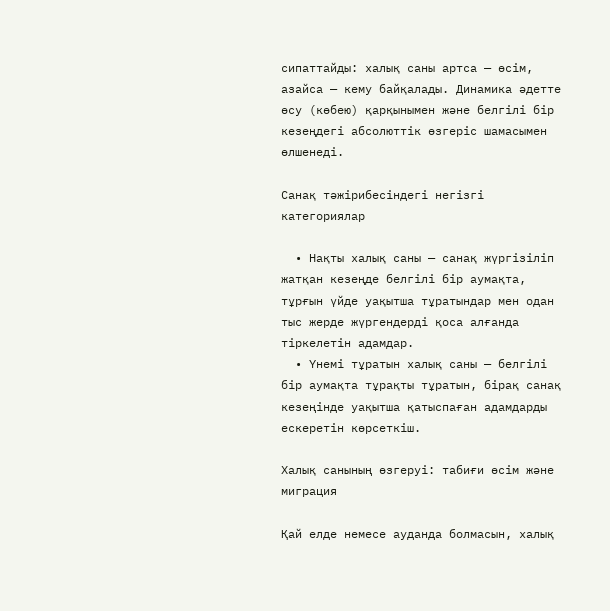сипаттайды: халық саны артса — өсім, азайса — кему байқалады. Динамика әдетте өсу (көбею) қарқынымен және белгілі бір кезеңдегі абсолюттік өзгеріс шамасымен өлшенеді.

Санақ тәжірибесіндегі негізгі категориялар

  • Нақты халық саны — санақ жүргізіліп жатқан кезеңде белгілі бір аумақта, тұрғын үйде уақытша тұратындар мен одан тыс жерде жүргендерді қоса алғанда тіркелетін адамдар.
  • Үнемі тұратын халық саны — белгілі бір аумақта тұрақты тұратын, бірақ санақ кезеңінде уақытша қатыспаған адамдарды ескеретін көрсеткіш.

Халық санының өзгеруі: табиғи өсім және миграция

Қай елде немесе ауданда болмасын, халық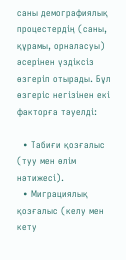саны демографиялық процестердің (саны, құрамы, орналасуы) әсерінен үздіксіз өзгеріп отырады. Бұл өзгеріс негізінен екі факторға тәуелді:

  • Табиғи қозғалыс (туу мен өлім нәтижесі).
  • Миграциялық қозғалыс (келу мен кету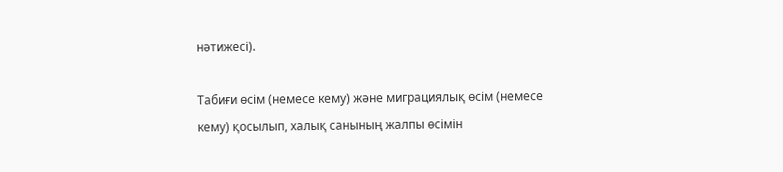нәтижесі).

Табиғи өсім (немесе кему) және миграциялық өсім (немесе кему) қосылып, халық санының жалпы өсімін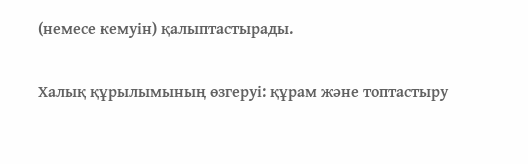(немесе кемуін) қалыптастырады.

Халық құрылымының өзгеруі: құрам және топтастыру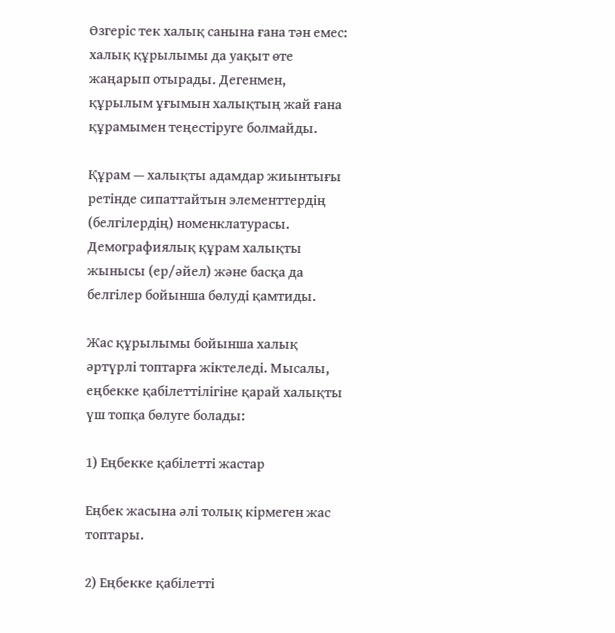Өзгеріс тек халық санына ғана тән емес: халық құрылымы да уақыт өте жаңарып отырады. Дегенмен, құрылым ұғымын халықтың жай ғана құрамымен теңестіруге болмайды.

Құрам — халықты адамдар жиынтығы ретінде сипаттайтын элементтердің (белгілердің) номенклатурасы. Демографиялық құрам халықты жынысы (ер/әйел) және басқа да белгілер бойынша бөлуді қамтиды.

Жас құрылымы бойынша халық әртүрлі топтарға жіктеледі. Мысалы, еңбекке қабілеттілігіне қарай халықты үш топқа бөлуге болады:

1) Еңбекке қабілетті жастар

Еңбек жасына әлі толық кірмеген жас топтары.

2) Еңбекке қабілетті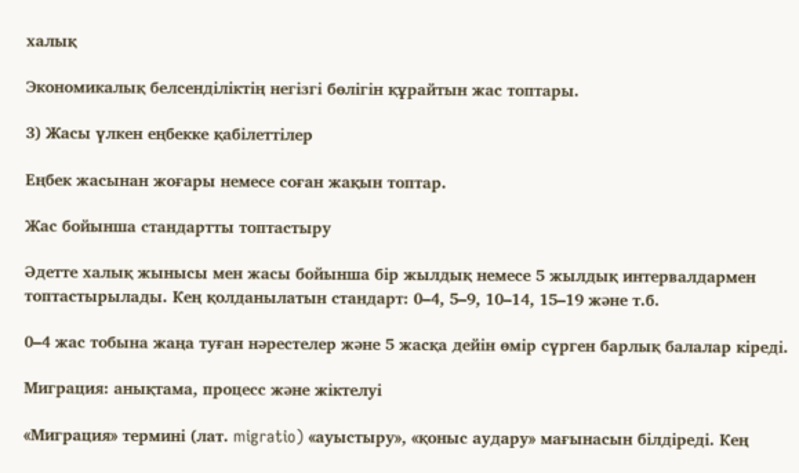халық

Экономикалық белсенділіктің негізгі бөлігін құрайтын жас топтары.

3) Жасы үлкен еңбекке қабілеттілер

Еңбек жасынан жоғары немесе соған жақын топтар.

Жас бойынша стандартты топтастыру

Әдетте халық жынысы мен жасы бойынша бір жылдық немесе 5 жылдық интервалдармен топтастырылады. Кең қолданылатын стандарт: 0–4, 5–9, 10–14, 15–19 және т.б.

0–4 жас тобына жаңа туған нәрестелер және 5 жасқа дейін өмір сүрген барлық балалар кіреді.

Миграция: анықтама, процесс және жіктелуі

«Миграция» термині (лат. migratio) «ауыстыру», «қоныс аудару» мағынасын білдіреді. Кең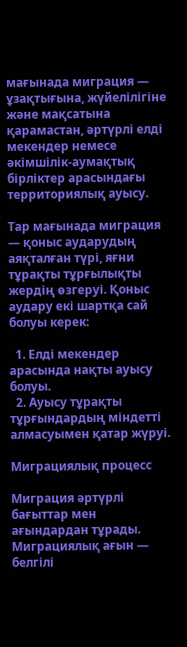мағынада миграция — ұзақтығына, жүйелілігіне және мақсатына қарамастан, әртүрлі елді мекендер немесе әкімшілік-аумақтық бірліктер арасындағы территориялық ауысу.

Тар мағынада миграция — қоныс аударудың аяқталған түрі, яғни тұрақты тұрғылықты жердің өзгеруі. Қоныс аудару екі шартқа сай болуы керек:

  1. Елді мекендер арасында нақты ауысу болуы.
  2. Ауысу тұрақты тұрғындардың міндетті алмасуымен қатар жүруі.

Миграциялық процесс

Миграция әртүрлі бағыттар мен ағындардан тұрады. Миграциялық ағын — белгілі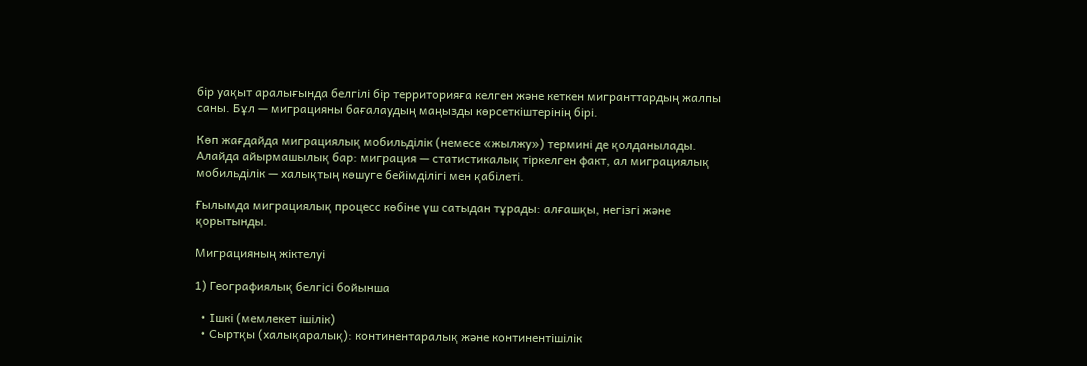бір уақыт аралығында белгілі бір территорияға келген және кеткен мигранттардың жалпы саны. Бұл — миграцияны бағалаудың маңызды көрсеткіштерінің бірі.

Көп жағдайда миграциялық мобильділік (немесе «жылжу») термині де қолданылады. Алайда айырмашылық бар: миграция — статистикалық тіркелген факт, ал миграциялық мобильділік — халықтың көшуге бейімділігі мен қабілеті.

Ғылымда миграциялық процесс көбіне үш сатыдан тұрады: алғашқы, негізгі және қорытынды.

Миграцияның жіктелуі

1) Географиялық белгісі бойынша

  • Ішкі (мемлекет ішілік)
  • Сыртқы (халықаралық): континентаралық және континентішілік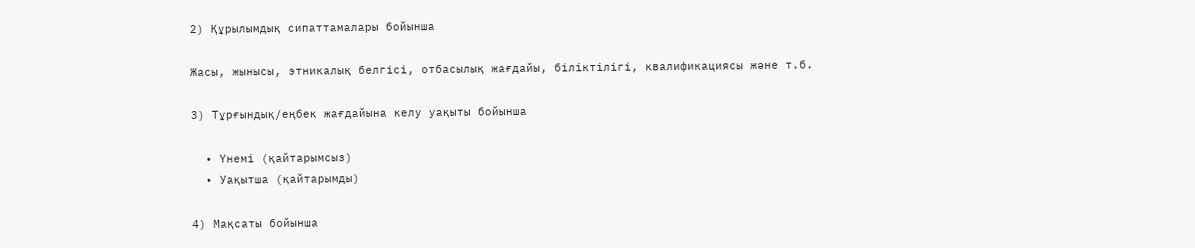2) Құрылымдық сипаттамалары бойынша

Жасы, жынысы, этникалық белгісі, отбасылық жағдайы, біліктілігі, квалификациясы және т.б.

3) Тұрғындық/еңбек жағдайына келу уақыты бойынша

  • Үнемі (қайтарымсыз)
  • Уақытша (қайтарымды)

4) Мақсаты бойынша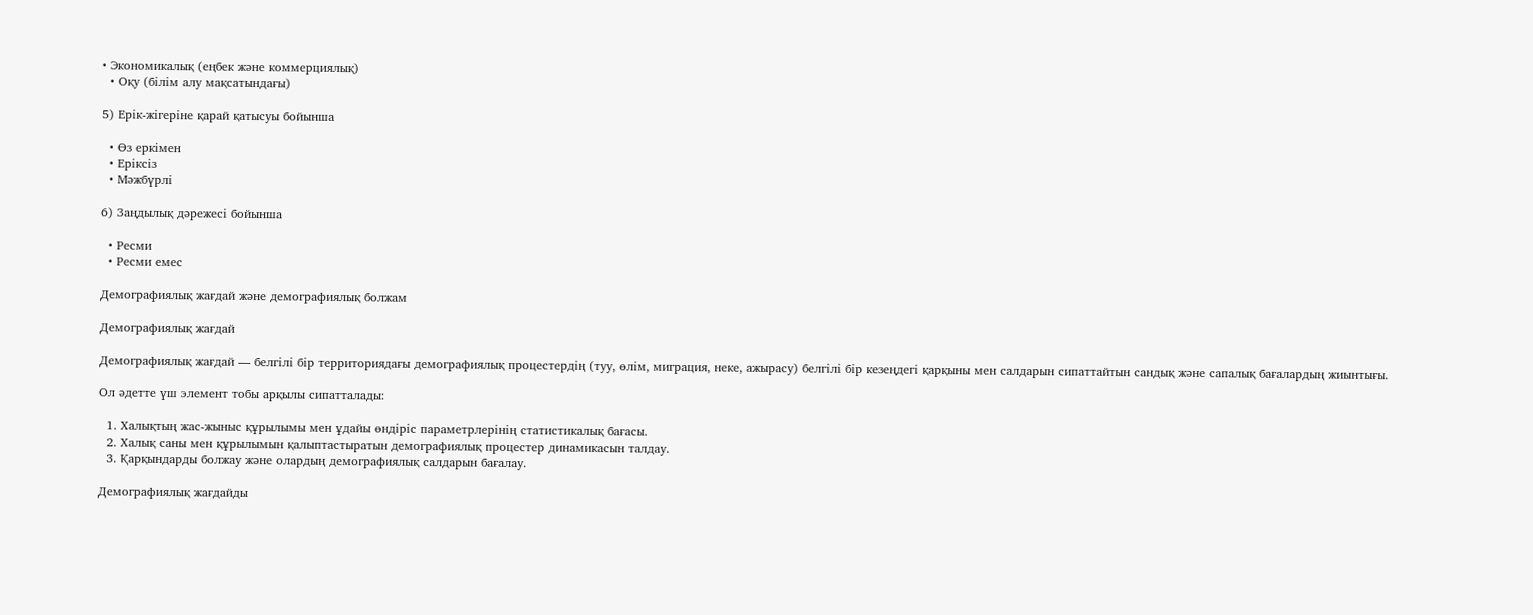• Экономикалық (еңбек және коммерциялық)
  • Оқу (білім алу мақсатындағы)

5) Ерік-жігеріне қарай қатысуы бойынша

  • Өз еркімен
  • Еріксіз
  • Мәжбүрлі

6) Заңдылық дәрежесі бойынша

  • Ресми
  • Ресми емес

Демографиялық жағдай және демографиялық болжам

Демографиялық жағдай

Демографиялық жағдай — белгілі бір территориядағы демографиялық процестердің (туу, өлім, миграция, неке, ажырасу) белгілі бір кезеңдегі қарқыны мен салдарын сипаттайтын сандық және сапалық бағалардың жиынтығы.

Ол әдетте үш элемент тобы арқылы сипатталады:

  1. Халықтың жас-жыныс құрылымы мен ұдайы өндіріс параметрлерінің статистикалық бағасы.
  2. Халық саны мен құрылымын қалыптастыратын демографиялық процестер динамикасын талдау.
  3. Қарқындарды болжау және олардың демографиялық салдарын бағалау.

Демографиялық жағдайды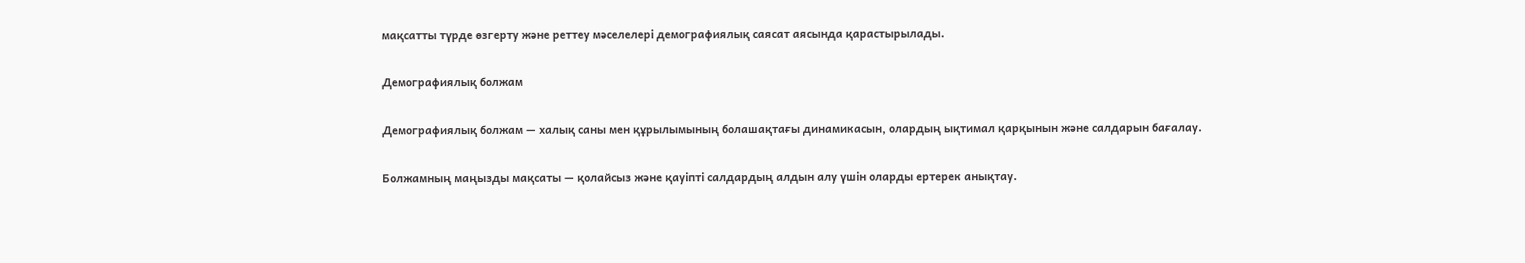мақсатты түрде өзгерту және реттеу мәселелері демографиялық саясат аясында қарастырылады.

Демографиялық болжам

Демографиялық болжам — халық саны мен құрылымының болашақтағы динамикасын, олардың ықтимал қарқынын және салдарын бағалау.

Болжамның маңызды мақсаты — қолайсыз және қауіпті салдардың алдын алу үшін оларды ертерек анықтау.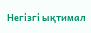Негізгі ықтимал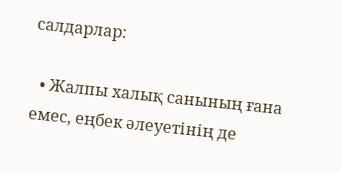салдарлар:

  • Жалпы халық санының ғана емес, еңбек әлеуетінің де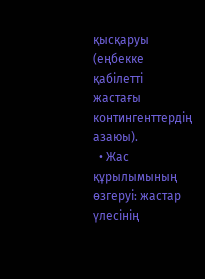қысқаруы (еңбекке қабілетті жастағы контингенттердің азаюы).
  • Жас құрылымының өзгеруі: жастар үлесінің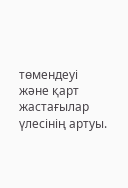төмендеуі және қарт жастағылар үлесінің артуы.